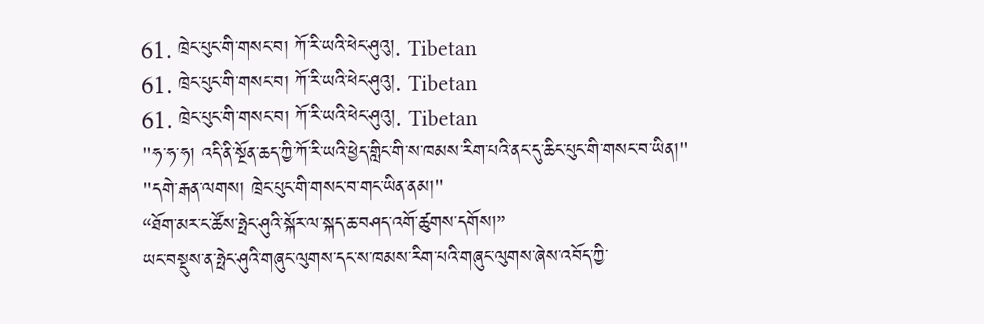61. ཁྲེང་པུང་གི་གསང་བ། ཀོ་རི་ཡའི་ཕེང་ཤུའུ།. Tibetan
61. ཁྲེང་པུང་གི་གསང་བ། ཀོ་རི་ཡའི་ཕེང་ཤུའུ།. Tibetan
61. ཁྲེང་པུང་གི་གསང་བ། ཀོ་རི་ཡའི་ཕེང་ཤུའུ།. Tibetan
"ཧ་ཧ་ཧ། འདི་ནི་སྔོན་ཆད་ཀྱི་ཀོ་རི་ཡའི་ཕྱེད་གླིང་གི་ས་ཁམས་རིག་པའི་ནང་དུ་ཆིང་པུང་གི་གསང་བ་ཡིན།"
"དགེ་རྒན་ལགས། ཁྲེང་པུང་གི་གསང་བ་གང་ཡིན་ནམ།"
“ཐོག་མར་ང་ཚོས་ཧྥེང་ཤུའི་སྐོར་ལ་སྐད་ཆ་བཤད་འགོ་ཚུགས་དགོས།”
ཡང་བསྡུས་ན་ཧྥེང་ཤུའི་གཞུང་ལུགས་དང་ས་ཁམས་རིག་པའི་གཞུང་ལུགས་ཞེས་འབོད་ཀྱི་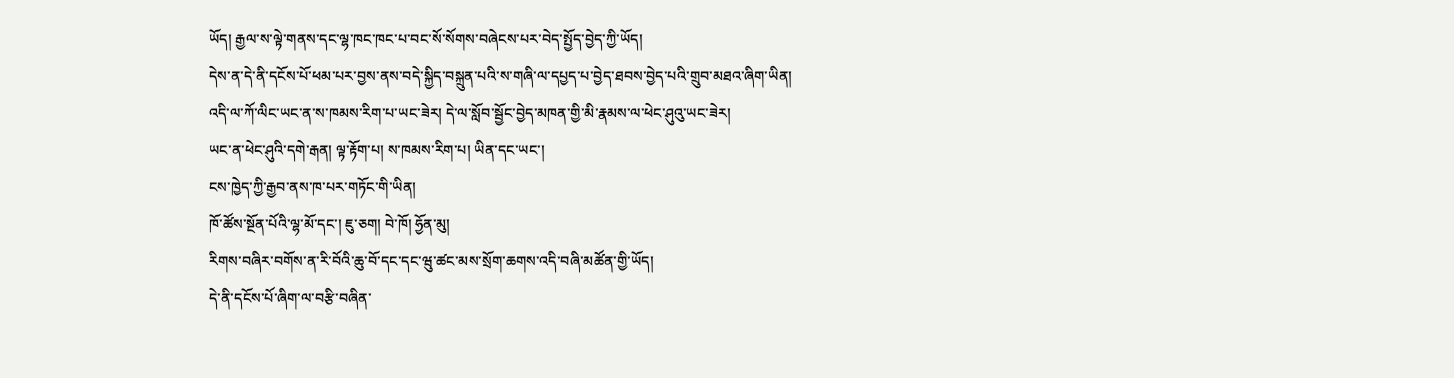ཡོད། རྒྱལ་ས་ལྟེ་གནས་དང་ལྷ་ཁང་ཁང་པ་བང་སོ་སོགས་བཞེངས་པར་བེད་སྤྱོད་བྱེད་ཀྱི་ཡོད།
དེས་ན་དེ་ནི་དངོས་པོ་ཕམ་པར་བྱས་ནས་བདེ་སྐྱིད་བསྐྲུན་པའི་ས་གཞི་ལ་དཔྱད་པ་བྱེད་ཐབས་བྱེད་པའི་གྲུབ་མཐའ་ཞིག་ཡིན།
འདི་ལ་ཀོ་ལིང་ཡང་ན་ས་ཁམས་རིག་པ་ཡང་ཟེར། དེ་ལ་སློབ་སྦྱོང་བྱེད་མཁན་གྱི་མི་རྣམས་ལ་ཕེང་ཤུའུ་ཡང་ཟེར།
ཡང་ན་ཕེང་ཤུའི་དགེ་རྒན། ལྟ་རྟོག་པ། ས་ཁམས་རིག་པ། ཡིན་དང་ཡང་།
ངས་ཁྱེད་ཀྱི་རྒྱབ་ནས་ཁ་པར་གཏོང་གི་ཡིན།
ཁོ་ཚོས་སྔོན་པོའི་ལྷ་མོ་དང་། ཇུ་ཅག། བེ་ཁོ། ཧྱོན་མུ།
རིགས་བཞིར་བགོས་ན་རི་བོའི་ཆུ་བོ་དང་དང་ཝུ་ཚང་མས་སྲོག་ཆགས་འདི་བཞི་མཚོན་གྱི་ཡོད།
དེ་ནི་དངོས་པོ་ཞིག་ལ་བརྩི་བཞིན་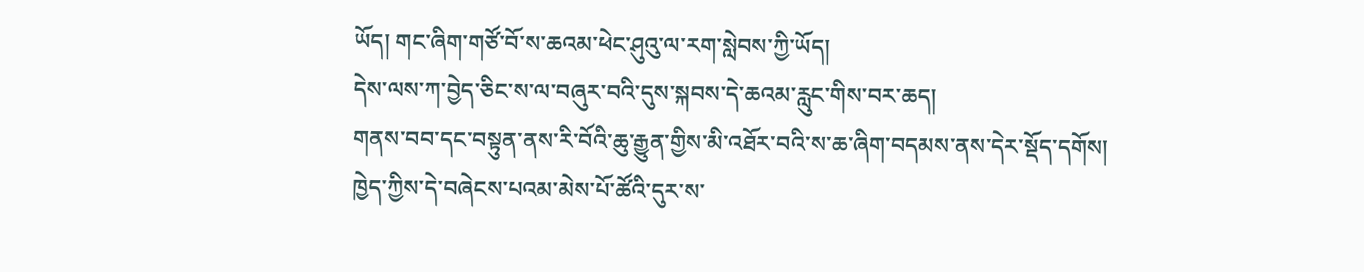ཡོད། གང་ཞིག་གཙོ་བོ་ས་ཆའམ་ཕེང་ཤུའུ་ལ་རག་སླེབས་ཀྱི་ཡོད།
དེས་ལས་ཀ་བྱེད་ཅིང་ས་ལ་བཞུར་བའི་དུས་སྐབས་དེ་ཆའམ་རླུང་གིས་བར་ཆད།
གནས་བབ་དང་བསྟུན་ནས་རི་བོའི་ཆུ་རྒྱུན་གྱིས་མི་འཐོར་བའི་ས་ཆ་ཞིག་བདམས་ནས་དེར་སྡོད་དགོས།
ཁྱེད་ཀྱིས་དེ་བཞེངས་པའམ་མེས་པོ་ཚོའི་དུར་ས་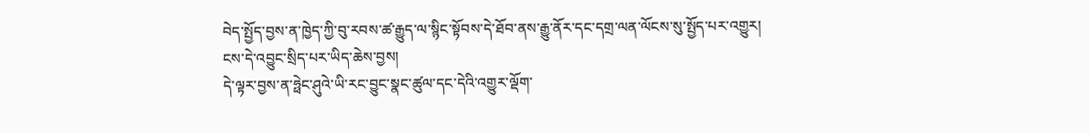བེད་སྤྱོད་བྱས་ན་ཁྱེད་ཀྱི་བུ་རབས་ཚ་རྒྱུད་ལ་སྙིང་སྟོབས་དེ་ཐོབ་ནས་རྒྱུ་ནོར་དང་དགྲ་ལན་ལོངས་སུ་སྤྱོད་པར་འགྱུར།
ངས་དེ་འབྱུང་སྲིད་པར་ཡིད་ཆེས་བྱས།
དེ་ལྟར་བྱས་ན་ཧྥེང་ཤུའེ་ཡི་རང་བྱུང་སྣང་ཚུལ་དང་དེའི་འགྱུར་ལྡོག་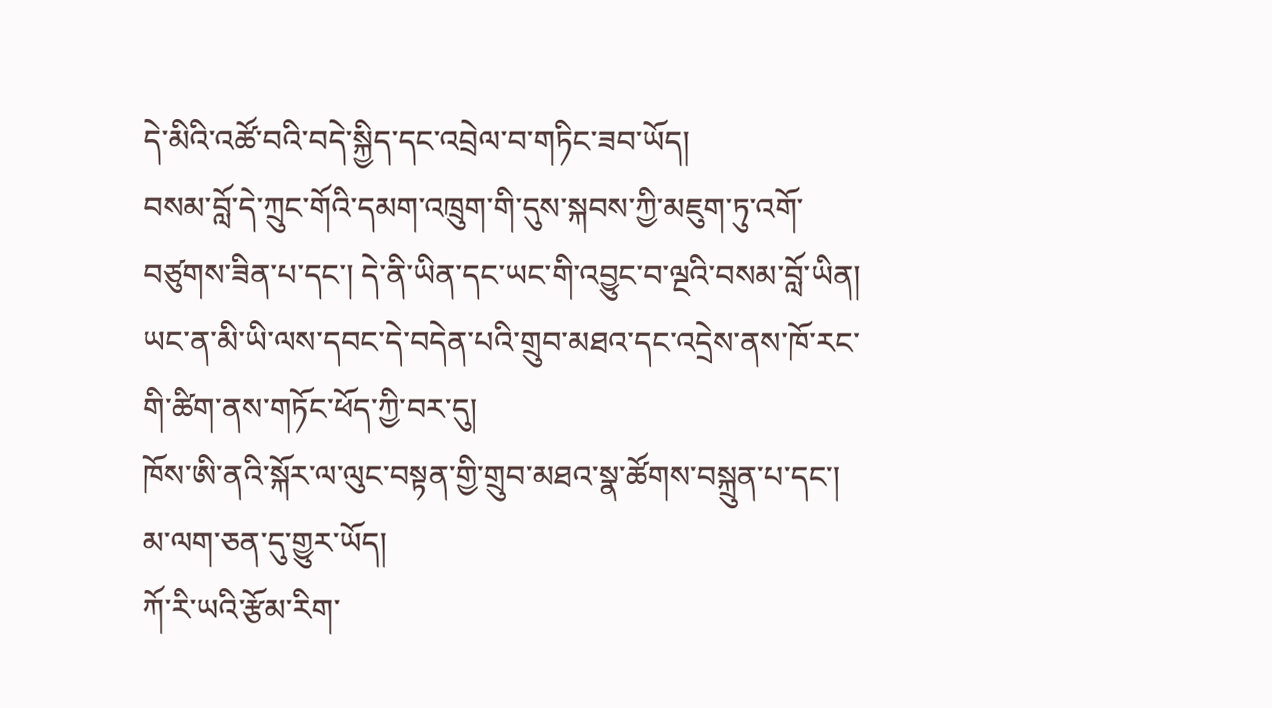དེ་མིའི་འཚོ་བའི་བདེ་སྐྱིད་དང་འབྲེལ་བ་གཏིང་ཟབ་ཡོད།
བསམ་བློ་དེ་ཀྲུང་གོའི་དམག་འཁྲུག་གི་དུས་སྐབས་ཀྱི་མཇུག་ཏུ་འགོ་བཙུགས་ཟིན་པ་དང་། དེ་ནི་ཡིན་དང་ཡང་གི་འབྱུང་བ་ལྔའི་བསམ་བློ་ཡིན།
ཡང་ན་མི་ཡི་ལས་དབང་དེ་བདེན་པའི་གྲུབ་མཐའ་དང་འདྲེས་ནས་ཁོ་རང་གི་ཚིག་ནས་གཏོང་ཕོད་ཀྱི་བར་དུ།
ཁོས་ཨི་ནའི་སྐོར་ལ་ལུང་བསྟན་གྱི་གྲུབ་མཐའ་སྣ་ཚོགས་བསྐྲུན་པ་དང་།
མ་ལག་ཅན་དུ་གྱུར་ཡོད།
ཀོ་རི་ཡའི་རྩོམ་རིག་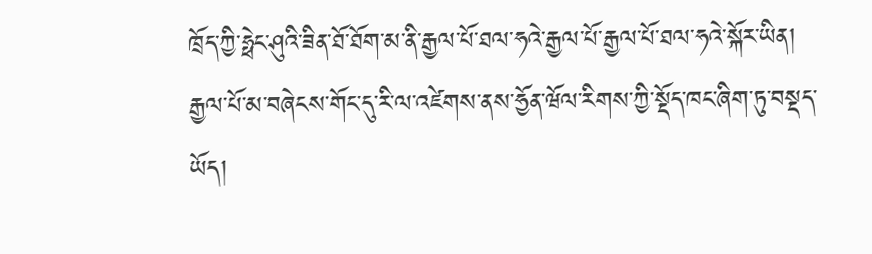ཁྲོད་ཀྱི་ཧྥེང་ཤུའི་ཟིན་ཐོ་ཐོག་མ་ནི་རྒྱལ་པོ་ཐལ་ཧའེ་རྒྱལ་པོ་རྒྱལ་པོ་ཐལ་ཧའེ་སྐོར་ཡིན།
རྒྱལ་པོ་མ་བཞེངས་གོང་དུ་རི་ལ་འཛེགས་ནས་ཧྱོན་ཝོལ་རིགས་ཀྱི་སྡོད་ཁང་ཞིག་ཏུ་བསྡད་ཡོད།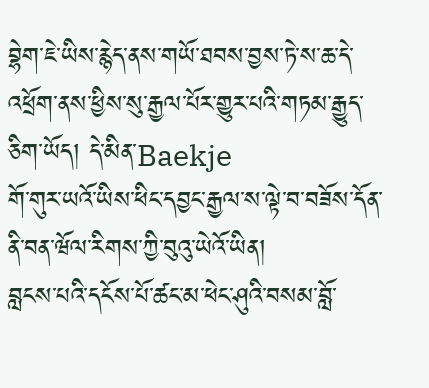བྷེག་ཇེ་ཡིས་རྙེད་ནས་གཡོ་ཐབས་བྱས་ཏེ་ས་ཆ་དེ་འཕྲོག་ནས་ཕྱིས་སུ་རྒྱལ་པོར་གྱུར་པའི་གཏམ་རྒྱུད་ཅིག་ཡོད། དེ་མིན་Baekje
གོ་གུར་ཡའོ་ཡིས་ཕིང་དབྱང་རྒྱལ་ས་ལྟེ་བ་བཟོས་དོན་ནི་བན་ཝོལ་རིགས་ཀྱི་བུའུ་ཡེའོ་ཡིན།
བླངས་པའི་དངོས་པོ་ཚང་མ་ཕེང་ཤུའི་བསམ་བློ་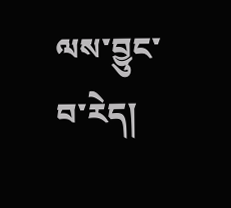ལས་བྱུང་བ་རེད།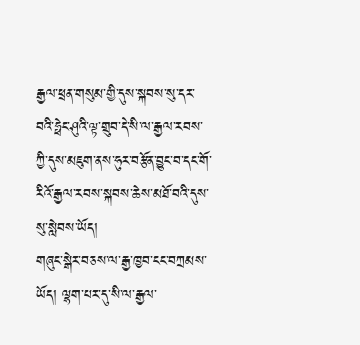རྒྱལ་ཕྲན་གསུམ་གྱི་དུས་སྐབས་སུ་དར་བའི་ཧྥེང་ཤུའི་ལྟ་གྲུབ་དེ་སི་ལ་རྒྱལ་རབས་ཀྱི་དུས་མཇུག་ནས་ཧུར་བརྩོན་བྱུང་བ་དང་གོ་རིའོ་རྒྱལ་རབས་སྐབས་ཆེས་མཐོ་བའི་དུས་སུ་སླེབས་ཡོད།
གཞུང་སྒེར་བཅས་ལ་རྒྱ་ཁྱབ་ངང་བཀྲམས་ཡོད། ལྷག་པར་དུ་སི་ལ་རྒྱལ་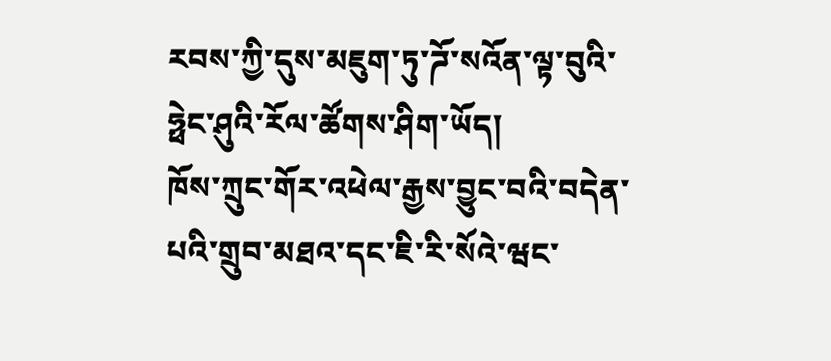རབས་ཀྱི་དུས་མཇུག་ཏུ་ཌོ་སའོན་ལྟ་བུའི་ཧྥེང་ཤུའི་རོལ་ཚོགས་ཤིག་ཡོད།
ཁོས་ཀྲུང་གོར་འཕེལ་རྒྱས་བྱུང་བའི་བདེན་པའི་གྲུབ་མཐའ་དང་ཇི་རི་སོའེ་ཝང་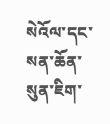སེའོལ་དང་སན་ཆོན་སུན་ཇིག་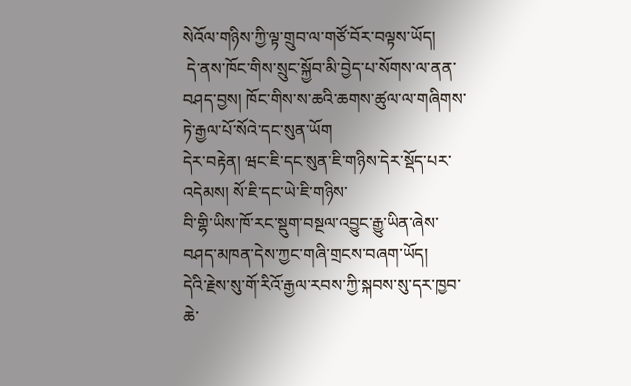སེའོལ་གཉིས་ཀྱི་ལྟ་གྲུབ་ལ་གཙོ་བོར་བལྟས་ཡོད།
 དེ་ནས་ཁོང་གིས་སྲུང་སྐྱོབ་མི་བྱེད་པ་སོགས་ལ་ནན་བཤད་བྱས། ཁོང་གིས་ས་ཆའི་ཆགས་ཚུལ་ལ་གཞིགས་ཏེ་རྒྱལ་པོ་སོའེ་དང་སུན་ཡོག
དེར་བརྟེན། ཝང་ཇི་དང་སུན་ཇི་གཉིས་དེར་སྡོད་པར་འདེམས། སོ་ཇི་དང་ཡེ་ཇི་གཉིས་
བི་གྷི་ཡིས་ཁོ་རང་སྡུག་བསྔལ་འབྱུང་རྒྱུ་ཡིན་ཞེས་བཤད་མཁན་དེས་ཀྱང་གཞི་གྲངས་བཞག་ཡོད།
དེའི་རྗེས་སུ་གོ་རིའོ་རྒྱལ་རབས་ཀྱི་སྐབས་སུ་དར་ཁྱབ་ཆེ་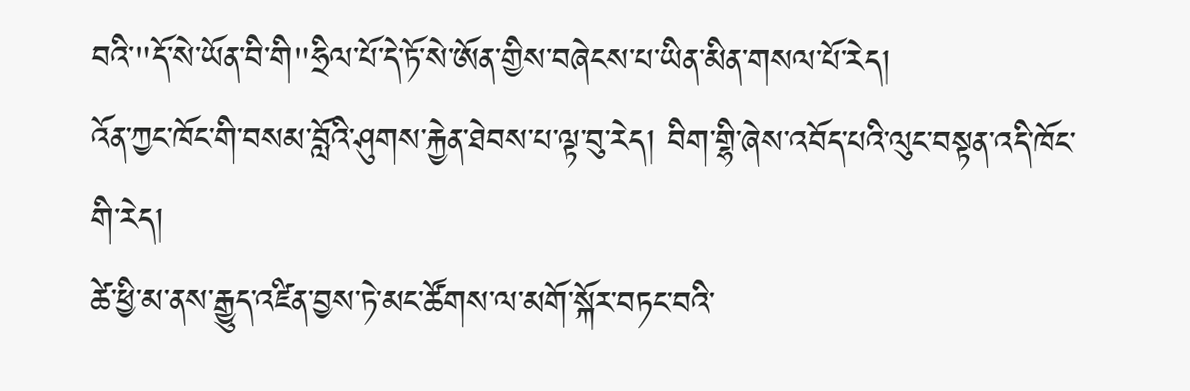བའི་"དོ་སེ་ཡོན་བི་གི"ཧྲིལ་པོ་དེ་ཏོ་སེ་ཨོན་གྱིས་བཞེངས་པ་ཡིན་མིན་གསལ་པོ་རེད།
འོན་ཀྱང་ཁོང་གི་བསམ་བློའི་ཤུགས་རྐྱེན་ཐེབས་པ་ལྟ་བུ་རེད། བིག་གྷི་ཞེས་འབོད་པའི་ལུང་བསྟན་འདི་ཁོང་གི་རེད།
ཚེ་ཕྱི་མ་ནས་རྒྱུད་འཛིན་བྱས་ཏེ་མང་ཚོགས་ལ་མགོ་སྐོར་བཏང་བའི་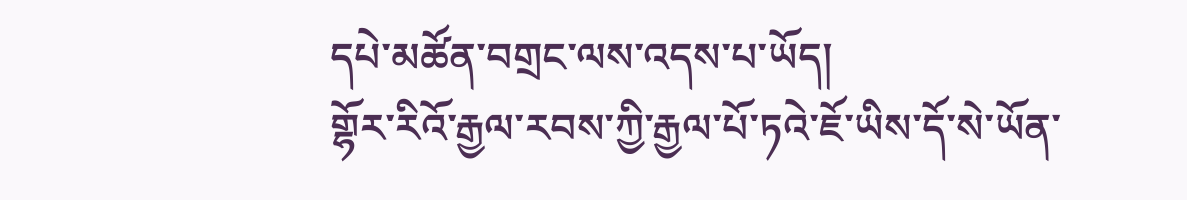དཔེ་མཚོན་བགྲང་ལས་འདས་པ་ཡོད།
གྷོར་རིའོ་རྒྱལ་རབས་ཀྱི་རྒྱལ་པོ་ཏའེ་ཇོ་ཡིས་དོ་སེ་ཡོན་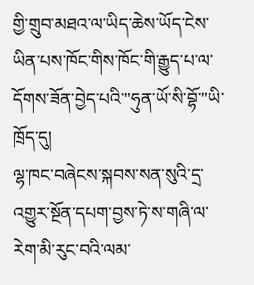གྱི་གྲུབ་མཐའ་ལ་ཡིད་ཆེས་ཡོད་ངེས་ཡིན་པས་ཁོང་གིས་ཁོང་གི་རྒྱུད་པ་ལ་དོགས་ཟོན་བྱེད་པའི་"ཧུན་ཡོ་སི་བྷོ་"ཡི་ཁྲོད་དུ།
ལྷ་ཁང་བཞེངས་སྐབས་སན་སུའི་དྲ་འགྱུར་སྔོན་དཔག་བྱས་ཏེ་ས་གཞི་ལ་རེག་མི་རུང་བའི་ལམ་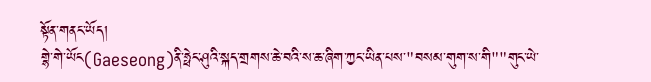སྟོན་གནང་ཡོད།
གྷེ་གེ་ཡོང(Gaeseong)ནི་ཧྥེང་ཤུའི་སྐད་གྲགས་ཆེ་བའི་ས་ཆ་ཞིག་ཀྱང་ཡིན་པས་"བསམ་གུག་ས་གི""གུང་ཡེ་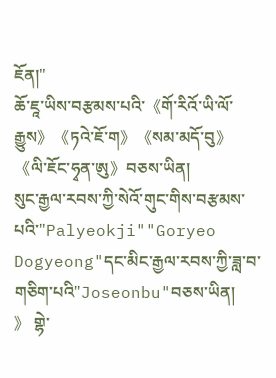ཇོན།"
ཆོ་ཇཱ་ཡིས་བརྩམས་པའི་《གོ་རིའོ་ཡི་ལོ་རྒྱུས》《ཏའེ་ཇོ་ག》《སམ་མདོ་བུ》《ལི་ཇོང་ཧྭན་ཨུ》བཅས་ཡིན།
སུང་རྒྱལ་རབས་ཀྱི་སེའོ་གུང་གིས་བརྩམས་པའི་"Palyeokji""Goryeo Dogyeong"དང་མིང་རྒྱལ་རབས་ཀྱི་ཟླ་བ་གཅིག་པའི"Joseonbu"བཅས་ཡིན།
》 གྷེ་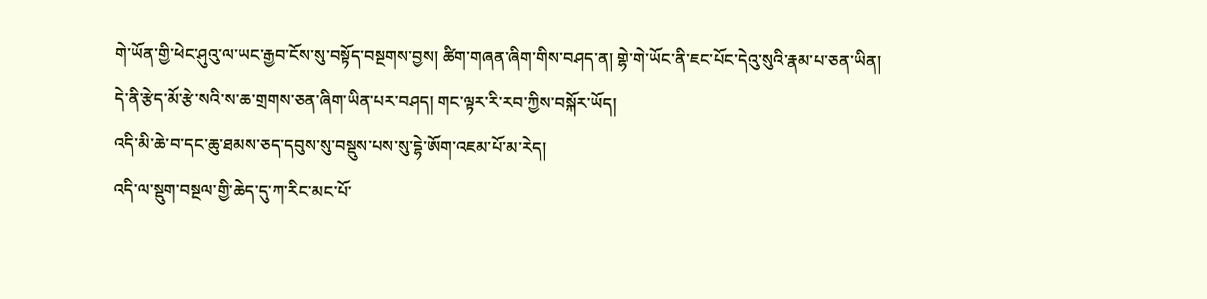གེ་ཡོན་གྱི་ཕེང་ཤུའུ་ལ་ཡང་རྒྱབ་ངོས་སུ་བསྟོད་བསྔགས་བྱས། ཚིག་གཞན་ཞིག་གིས་བཤད་ན། གྷེ་གེ་ཡོང་ནི་ཇང་པོང་དེའུ་སུའི་རྣམ་པ་ཅན་ཡིན།
དེ་ནི་རྩེད་མོ་རྩེ་སའི་ས་ཆ་གྲགས་ཅན་ཞིག་ཡིན་པར་བཤད། གང་ལྟར་རི་རབ་ཀྱིས་བསྐོར་ཡོད།
འདི་མི་ཆེ་བ་དང་ཆུ་ཐམས་ཅད་དབུས་སུ་བསྡུས་པས་སུ་དྷེ་ཨོག་འཇམ་པོ་མ་རེད།
འདི་ལ་སྡུག་བསྔལ་གྱི་ཆེད་དུ་ཀ་རིང་མང་པོ་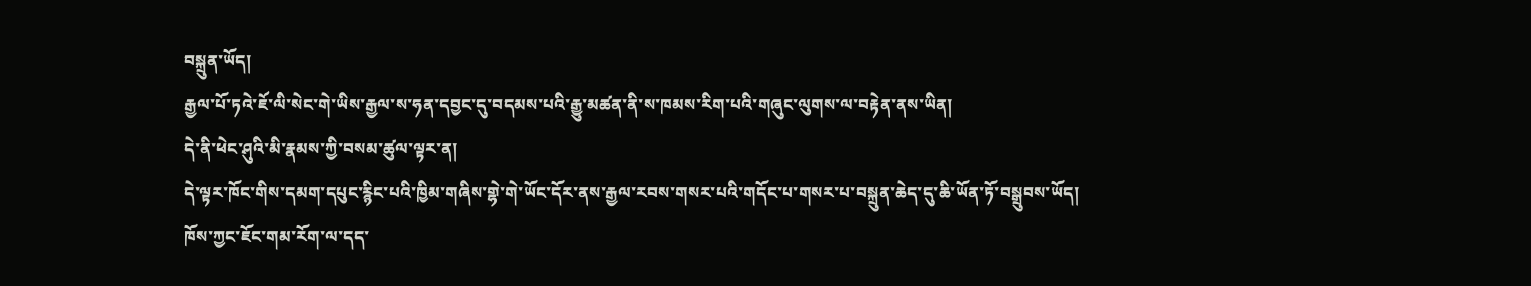བསྐྲུན་ཡོད།
རྒྱལ་པོ་ཏའེ་ཇོ་ལི་སེང་གེ་ཡིས་རྒྱལ་ས་ཧན་དབྱང་དུ་བདམས་པའི་རྒྱུ་མཚན་ནི་ས་ཁམས་རིག་པའི་གཞུང་ལུགས་ལ་བརྟེན་ནས་ཡིན།
དེ་ནི་ཕེང་ཤུའི་མི་རྣམས་ཀྱི་བསམ་ཚུལ་ལྟར་ན།
དེ་ལྟར་ཁོང་གིས་དམག་དཔུང་རྙིང་པའི་ཁྱིམ་གཞིས་གྷེ་གེ་ཡོང་དོར་ནས་རྒྱལ་རབས་གསར་པའི་གདོང་པ་གསར་པ་བསྐྲུན་ཆེད་དུ་ཆི་ཡོན་ཏོ་བསྒྲུབས་ཡོད།
ཁོས་ཀྱང་ཇོང་གམ་རོག་ལ་དད་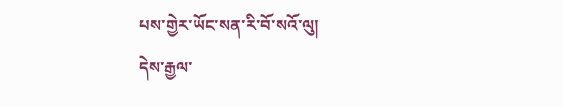པས་གྱེར་ཡོང་སན་རི་བོ་སའོ་ལུ།
དེས་རྒྱལ་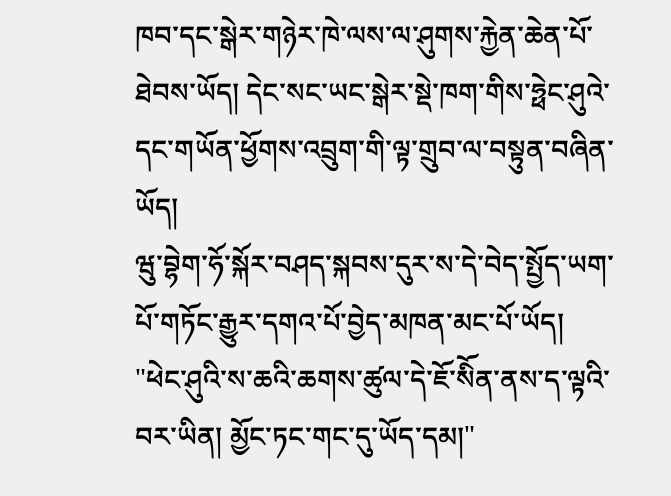ཁབ་དང་སྒེར་གཉེར་ཁེ་ལས་ལ་ཤུགས་རྐྱེན་ཆེན་པོ་ཐེབས་ཡོད། དེང་སང་ཡང་སྒེར་སྡེ་ཁག་གིས་ཧྥེང་ཤུའེ་དང་གཡོན་ཕྱོགས་འབྲུག་གི་ལྟ་གྲུབ་ལ་བསྟུན་བཞིན་ཡོད།
ཝུ་བྷེག་ཧོ་སྐོར་བཤད་སྐབས་དུར་ས་དེ་བེད་སྤྱོད་ཡག་པོ་གཏོང་རྒྱུར་དགའ་པོ་བྱེད་མཁན་མང་པོ་ཡོད།
"ཕེང་ཤུའི་ས་ཆའི་ཆགས་ཚུལ་དེ་ཇོ་སིོན་ནས་ད་ལྟའི་བར་ཡིན། མྱོང་ཏང་གང་དུ་ཡོད་དམ།"